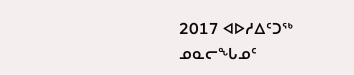2017 ᐊᐅᓱᐃᑦᑐᖅ ᓄᓇᓕᖓᓄᑦ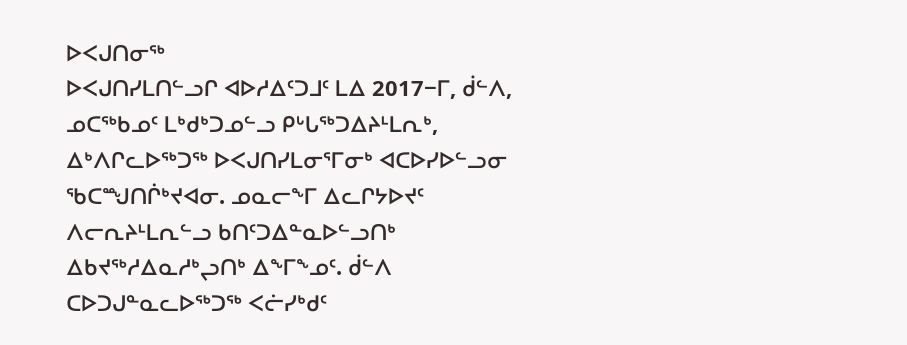ᐅᐸᒍᑎᓂᖅ
ᐅᐸᒍᑎᓯᒪᑎᓪᓗᒋ ᐊᐅᓱᐃᑦᑐᒧᑦ ᒪᐃ 2017−ᒥ, ᑰᓪᐱ, ᓄᑕᖅᑲᓄᑦ ᒪᒃᑯᒃᑐᓄᓪᓗ ᑭᒡᒐᖅᑐᐃᔨᒻᒪᕆᒃ, ᐃᒃᐱᒋᓚᐅᖅᑐᖅ ᐅᐸᒍᑎᓯᒪᓂᕐᒥᓂᒃ ᐊᑕᐅᓯᐅᓪᓗᓂ ᖃᑕᙳᑎᒌᒃᔪᐊᓂ. ᓄᓇᓕᖕᒥ ᐃᓚᒋᔭᐅᔪᑦ ᐱᓕᕆᔨᒻᒪᕆᓪᓗ ᑲᑎᑦᑐᐃᓐᓇᐅᓪᓗᑎᒃ ᐃᑲᔪᖅᓱᐃᓇᓱᒃᖢᑎᒃ ᐃᖕᒥᖕᓄᑦ. ᑰᓪᐱ ᑕᐅᑐᒍᓐᓇᓚᐅᖅᑐᖅ ᐸᓖᓯᒃᑯᑦ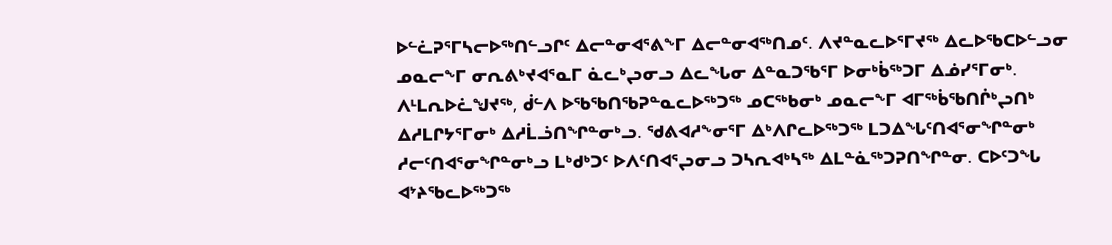ᐅᓪᓛᕈᕐᒥᓴᓕᐅᖅᑎᓪᓗᒋᑦ ᐃᓕᓐᓂᐊᕐᕕᖕᒥ ᐃᓕᓐᓂᐊᖅᑎᓄᑦ. ᐱᔪᓐᓇᓚᐅᕐᒥᔪᖅ ᐃᓚᐅᖃᑕᐅᓪᓗᓂ ᓄᓇᓕᖕᒥ ᓂᕆᕕᒃᔪᐊᕐᓇᒥ ᓈᓚᒃᖢᓂᓗ ᐃᓚᖓᓂ ᐃᓐᓇᑐᖃᕐᒥ ᐅᓂᒃᑳᖅᑐᒥ ᐃᓅᓯᕐᒥᓂᒃ. ᐱᒻᒪᕆᐅᓛᖑᔪᖅ, ᑰᓪᐱ ᐅᖃᖃᑎᖃᕈᓐᓇᓚᐅᖅᑐᖅ ᓄᑕᖅᑲᓂᒃ ᓄᓇᓕᖕᒥ ᐊᒥᖅᑳᖃᑎᒌᒃᖢᑎᒃ ᐃᓱᒪᒋᔭᕐᒥᓂᒃ ᐃᓱᒫᓘᑎᖏᓐᓂᒃᓗ. ᖁᕕᐊᓱᖕᓂᕐᒥ ᐃᒃᐱᒋᓚᐅᖅᑐᖅ ᒪᑐᐃᖓᑦᑎᐊᕐᓂᖏᓐᓂᒃ ᓱᓕᑦᑎᐊᕐᓂᖏᓐᓂᒃᓗ ᒪᒃᑯᒃᑐᑦ ᐅᐱᑦᑎᐊᕐᖢᓂᓗ ᑐᓴᕆᐊᒃᓴᖅ ᐃᒪᓐᓈᖅᑐᕈᑎᖏᓐᓂ. ᑕᐅᑦᑐᖓ ᐊᔾᔨᖃᓚᐅᖅᑐᖅ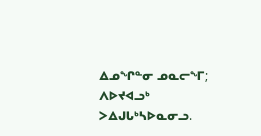ᐃᓄᖏᓐᓂ ᓄᓇᓕᖕᒥ; ᐱᐅᔪᐊᓗᒃ ᐳᐃᒍᒐᒃᓴᐅᓇᓂᓗ.